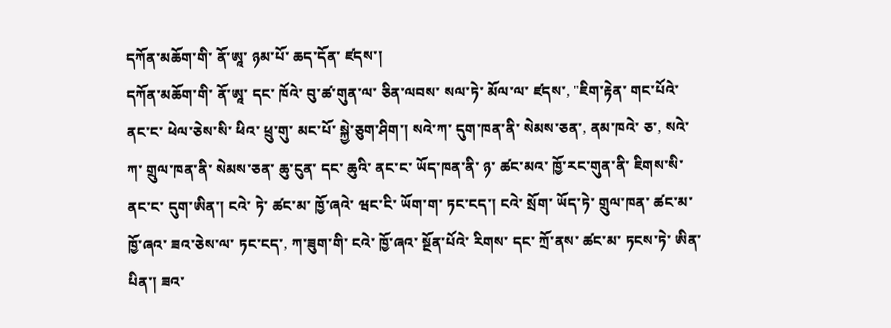དཀོན་མཆོག་གི་ ནོ་ཨཱ་ ཉམ་པོ་ ཆད་དོན་ ཛདས་།
དཀོན་མཆོག་གི་ ནོ་ཨཱ་ དང་ ཁོའེ་ བུ་ཚ་གུན་ལ་ ཅིན་ལབས་ སལ་ཏེ་ མོལ་ལ་ ཛདས་, "ཇིག་རྟེན་ གང་པོའེ་ ནང་ང་ ཕེལ་ཅེས་སི་ ཕིའ་ ཕྲུ་གུ་ མང་པོ་ སྐྱེ་ཅུག་ཤིག་། སའེ་ཀ་ དུག་ཁན་ནི་ སེམས་ཅན་, ནམ་ཁའེ་ ཅ་, སའེ་ཀ་ གྲུལ་ཁན་ནི་ སེམས་ཅན་ ཆུ་ངུན་ དང་ ཆུའི་ ནང་ང་ ཡོད་ཁན་ནི་ ཉ་ ཚང་མའ་ ཁྱོ་རང་གུན་ནི་ ཇིགས་སི་ ནང་ང་ དུག་ཨིན་། ངའེ་ ཏེ་ ཚང་མ་ ཁྱོ་ཞའེ་ ཝང་ངི་ ཡོག་ག་ ཏང་ངད་། ངའེ་ སྲོག་ ཡོད་ཏེ་ གྲུལ་ཁན་ ཚང་མ་ ཁྱོ་ཞའ་ ཟའ་ཅེས་ལ་ ཏང་ངད་, ཀ་ཟུག་གི་ ངའེ་ ཁྱོ་ཞའ་ སྔོན་པོའེ་ རིགས་ དང་ ཀྲོ་ནས་ ཚང་མ་ ཏངས་ཏེ་ ཨིན་པིན་། ཟའ་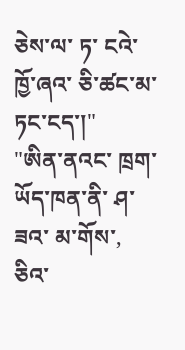ཅེས་ལ་ ཏ་ ངའེ་ ཁྱོ་ཞའ་ ཅི་ཚང་མ་ ཏང་ངད་།"
"ཨིན་ནའང་ ཁྲག་ ཡོད་ཁན་ནི་ ཤ་ ཟའ་ མ་གོས་, ཅིའ་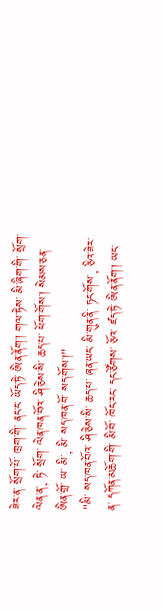ཟེར་ན་ སྲོག་པོ་ ཁྲག་གི་ ནང་ང་ ཡོད་ཏེ་ ཨིན་ནོག་། གལ་ཏེས་ མི་ཞིག་གི་ སྲོག་ ལེན་ན་, ཏེ་ སྲོག་ ལེན་ཁན་བོའ་ ཤི་ཅེས་སི་ ཆད་པ་ ཕོག་གོས་། སེམས་ཅན་ ཨིན་གྲོ་ ཡ་ མི་, མི་ སད་ཁན་བོ་ སད་གོས་།"
"མི་ སད་ཁན་བོའ་ ཤི་ཅེས་སི་ ཆད་པ་ ཞན་ཡང་ མི་གུན་ནི་ ཏང་གོས་, ཅིའ་ཟེར་ན་ དཀོན་མཆོག་གི་ མི་བོ་ ཁོང་རང་ དང་ཙོགས་ ཅོའ་ ཛད་ཏེ་ ཨིན་ནོག་། ཡང་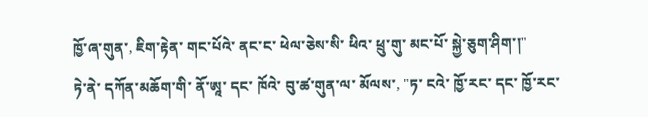ཁྱོ་ཞ་གུན་, ཇིག་རྟེན་ གང་པོའེ་ ནང་ང་ ཕེལ་ཅེས་སི་ ཕིའ་ ཕྲུ་གུ་ མང་པོ་ སྐྱེ་ཅུག་ཤིག་།"
ཏེ་ནེ་ དཀོན་མཆོག་གི་ ནོ་ཨཱ་ དང་ ཁོའེ་ བུ་ཚ་གུན་ལ་ མོལས་, "ཏ་ ངའེ་ ཁྱོ་རང་ དང་ ཁྱོ་རང་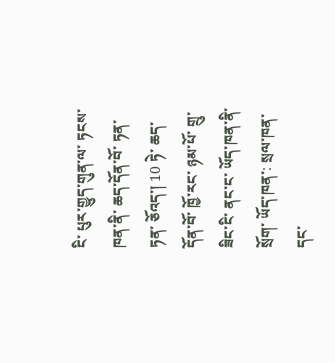ངི་ པུར་གྱུད་གུན་ལ་ ཏངས་ཁན་ནི་ ཆད་དོན་བོ་ ཏན་ཏན་ ཅོའད་། 10 ཏེ་ ཆད་དོན་བོ་ ཁྱོ་རང་ ཉམ་པོ་ གྲུ་ཟིང་ངི་ ནང་ང་ ཡོད་ཁན་ནི་ སྲོག་ ཡོད་ཁན་: སྲལ་ཁན་ དང་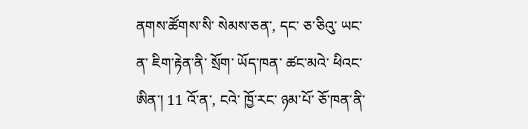ནགས་ཚོགས་སི་ སེམས་ཅན་, དང་ ཅ་ཅིའུ་ ཡང་ན་ ཇིག་རྟེན་ནི་ སྲོག་ ཡོད་ཁན་ ཚང་མའེ་ ཕིའང་ ཨིན་། 11 འོ་ན་, ངའེ་ ཁྱོ་རང་ ཉམ་པོ་ ཅོ་ཁན་ནི་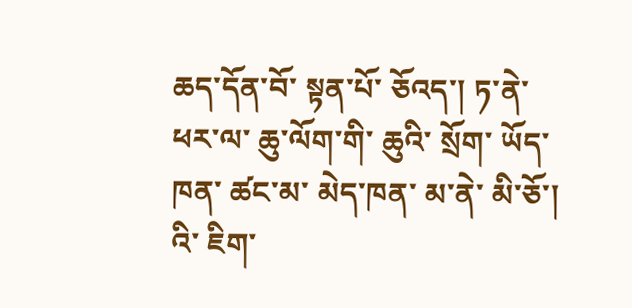ཆད་དོན་བོ་ སྟན་པོ་ ཅོའད་། ཏ་ནེ་ཕར་ལ་ ཆུ་ལོག་གི་ ཆུའི་ སྲོག་ ཡོད་ཁན་ ཚང་མ་ མེད་ཁན་ མ་ནེ་ མི་ཅོ་། འི་ ཇིག་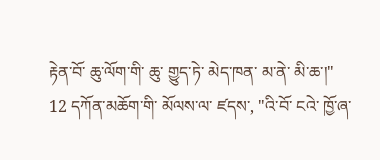རྟེན་བོ་ ཆུ་ལོག་གི་ ཆུ་ གྱུད་ཏེ་ མེད་ཁན་ མ་ནེ་ མི་ཆ་།"
12 དཀོན་མཆོག་གི་ མོལས་ལ་ ཛདས་, "འི་བོ་ ངའེ་ ཁྱོ་ཞ་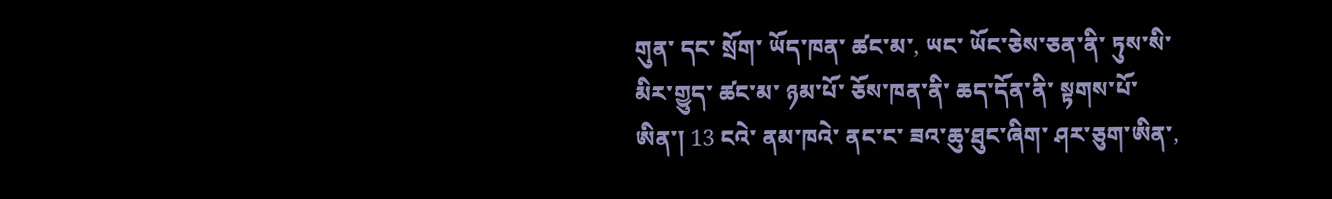གུན་ དང་ སྲོག་ ཡོད་ཁན་ ཚང་མ་, ཡང་ ཡོང་ཅེས་ཅན་ནི་ ཏུས་སི་ མིར་གྱུད་ ཚང་མ་ ཉམ་པོ་ ཅོས་ཁན་ནི་ ཆད་དོན་ནི་ སྟགས་པོ་ ཨིན་། 13 ངའེ་ ནམ་ཁའེ་ ནང་ང་ ཟའ་ཆུ་ཐུང་ཞིག་ ཤར་ཅུག་ཨིན་,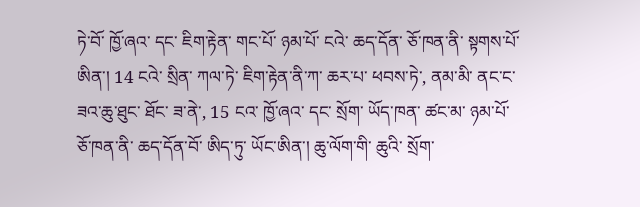ཏེ་བོ་ ཁྱོ་ཞའ་ དང་ ཇིག་རྟེན་ གང་པོ་ ཉམ་པོ་ ངའེ་ ཆད་དོན་ ཅོ་ཁན་ནི་ སྟགས་པོ་ ཨིན་། 14 ངའེ་ སྲིན་ ཀལ་ཏེ་ ཇིག་རྟེན་ནི་ཀ་ ཆར་པ་ ཕབས་ཏེ་, ནམ་མི་ ནང་ང་ ཟའ་ཆུ་ཐུང་ ཐོང་ ཟ་ནེ་, 15 ངའ་ ཁྱོ་ཞའ་ དང་ སྲོག་ ཡོད་ཁན་ ཚང་མ་ ཉམ་པོ་ ཅོ་ཁན་ནི་ ཆད་དོན་བོ་ ཨིད་ཏུ་ ཡོང་ཨིན་། ཆུ་ལོག་གི་ ཆུའི་ སྲོག་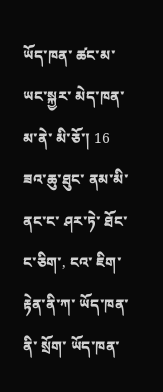ཡོད་ཁན་ ཚང་མ་ ཡང་སྐྱར་ མེད་ཁན་ མ་ནེ་ མི་ཅོ་། 16 ཟའ་ཆུ་ཐུང་ ནམ་མི་ ནང་ང་ ཤར་ཏེ་ ཐོང་ང་ཅིག་, ངའ་ ཇིག་རྟེན་ནི་ཀ་ ཡོད་ཁན་ནི་ སྲོག་ ཡོད་ཁན་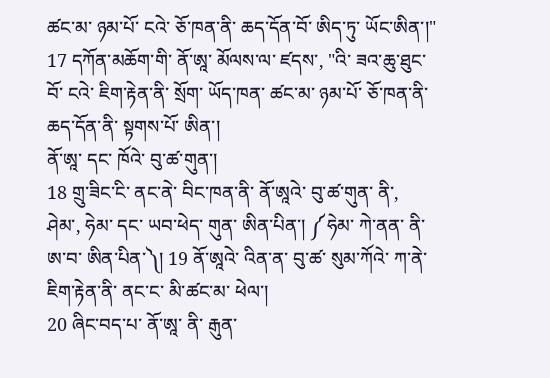ཚང་མ་ ཉམ་པོ་ ངའེ་ ཅོ་ཁན་ནི་ ཆད་དོན་བོ་ ཨིད་ཏུ་ ཡོང་ཨིན་།"
17 དཀོན་མཆོག་གི་ ནོ་ཨཱ་ མོལས་ལ་ ཛདས་, "འི་ ཟའ་ཆུ་ཐུང་བོ་ ངའེ་ ཇིག་རྟེན་ནི་ སྲོག་ ཡོད་ཁན་ ཚང་མ་ ཉམ་པོ་ ཅོ་ཁན་ནི་ ཆད་དོན་ནི་ སྟགས་པོ་ ཨིན་།
ནོ་ཨཱ་ དང་ ཁོའེ་ བུ་ཚ་གུན་།
18 གྲུ་ཟིང་ངི་ ནང་ནེ་ བིང་ཁན་ནི་ ནོ་ཨཱའེ་ བུ་ཚ་གུན་ ནི་, ཤེམ་, ཧེམ་ དང་ ཡབ་ཕེད་ གུན་ ཨིན་པིན་། ༼ཧེམ་ ཀེ་ནན་ ནི་ ཨ་བ་ ཨིན་པིན་༽། 19 ནོ་ཨཱའེ་ འིན་ན་ བུ་ཚ་ སུམ་ཀོའེ་ ཀ་ནེ་ ཇིག་རྟེན་ནི་ ནང་ང་ མི་ཚང་མ་ ཕེལ་།
20 ཞིང་བད་པ་ ནོ་ཨཱ་ ནི་ རྒུན་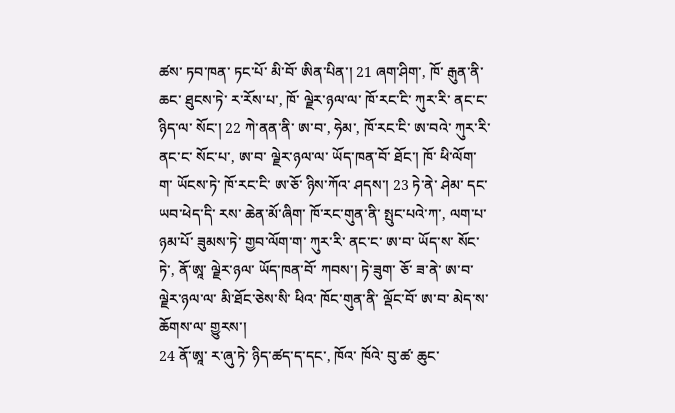ཚས་ ཏབ་ཁན་ ཏང་པོ་ མི་བོ་ ཨིན་པིན་། 21 ཞག་ཤིག་, ཁོ་ རྒུན་ནི་ ཆང་ ཐུངས་ཏེ་ ར་རོས་པ་, ཁོ་ ལྗེར་ཉལ་ལ་ ཁོ་རང་ངི་ ཀུར་རི་ ནང་ང་ ཉིད་ལ་ སོང་། 22 ཀེ་ནན་ནི་ ཨ་བ་, ཧེམ་, ཁོ་རང་ངི་ ཨ་བའེ་ ཀུར་རི་ ནང་ང་ སོང་པ་, ཨ་བ་ ལྗེར་ཉལ་ལ་ ཡོད་ཁན་བོ་ ཐོང་། ཁོ་ ཕི་ལོག་ག་ ཡོངས་ཏེ་ ཁོ་རང་ངི་ ཨ་ཅོ་ ཉིས་ཀོའ་ ཤདས་། 23 ཏེ་ནེ་ ཤེམ་ དང་ ཡབ་ཕེད་དི་ རས་ ཆེན་མོ་ཞིག་ ཁོ་རང་གུན་ནི་ སྤུང་པའེ་ཀ་, ལག་པ་ ཉམ་པོ་ ཟུམས་ཏེ་ གྱབ་ལོག་ག་ ཀུར་རི་ ནང་ང་ ཨ་བ་ ཡོད་ས་ སོང་ཏེ་, ནོ་ཨཱ་ ལྗེར་ཉལ་ ཡོད་ཁན་བོ་ ཀབས་། ཏེ་ཟུག་ ཅོ་ ཟ་ནེ་ ཨ་བ་ ལྗེར་ཉལ་ལ་ མི་ཐོང་ཅེས་སི་ ཕིའ་ ཁོང་གུན་ནི་ ལྡོང་བོ་ ཨ་བ་ མེད་ས་ ཆོགས་ལ་ གྱུརས་།
24 ནོ་ཨཱ་ ར་ཞུ་ཏེ་ ཉིད་ཚད་ད་དང་, ཁོའ་ ཁོའེ་ བུ་ཚ་ ཆུང་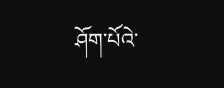ཤོག་པོའེ་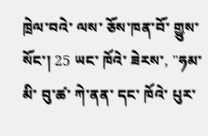ཁྲེལ་བའེ་ ལས་ ཅོས་ཁན་བོ་ གྱུས་སོང་། 25 ཡང་ ཁོའེ་ ཟེརས་, "ཧམ་མི་ བུ་ཚ་ ཀེ་ནན་ དང་ ཁོའེ་ པུར་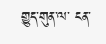གྱུད་གུན་ལ་ ངན་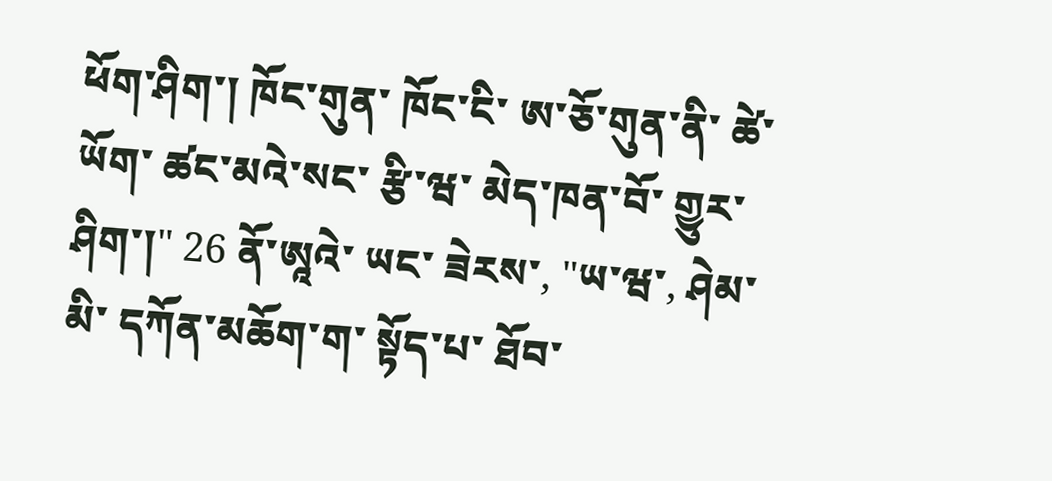ཕོག་ཤིག་། ཁོང་གུན་ ཁོང་ངི་ ཨ་ཅོ་གུན་ནི་ ཚེ་ཡོག་ ཚང་མའེ་སང་ རྩི་ཝ་ མེད་ཁན་བོ་ གྱུར་ཤིག་།" 26 ནོ་ཨཱའེ་ ཡང་ ཟེརས་, "ཡ་ཝ་, ཤེམ་མི་ དཀོན་མཆོག་ག་ སྟོད་པ་ ཐོབ་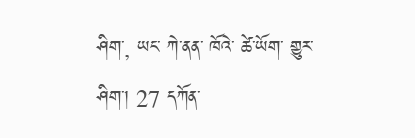ཤིག་, ཡང་ ཀེ་ནན་ ཁོའེ་ ཚེ་ཡོག་ གྱུར་ཤིག་། 27 དཀོན་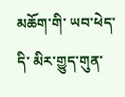མཆོག་གི་ ཡབ་ཕེད་དི་ མིར་གྱུད་གུན་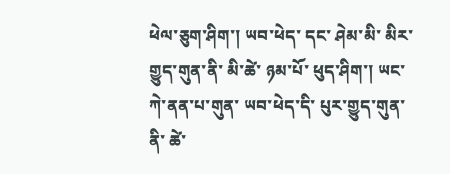ཕེལ་ཅུག་ཤིག་། ཡབ་ཕེད་ དང་ ཤེམ་མི་ མིར་གྱུད་གུན་ནི་ མི་ཚེ་ ཉམ་པོ་ ཕུད་ཤིག་། ཡང་ ཀེ་ནན་པ་གུན་ ཡབ་ཕེད་དི་ པུར་གྱུད་གུན་ནི་ ཚེ་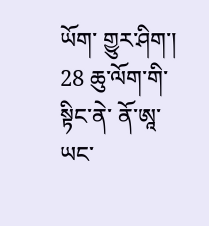ཡོག་ གྱུར་ཤིག་། 28 ཆུ་ལོག་གི་ སྟིང་ནེ་ ནོ་ཨཱ་ ཡང་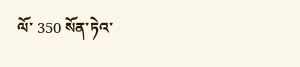ལོ་ 350 སོན་ཏེའ་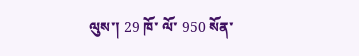ལུས་། 29 ཁོ་ ལོ་ 950 སོན་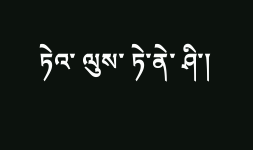ཏེའ་ ལུས་ ཏེ་ནེ་ ཤི་།